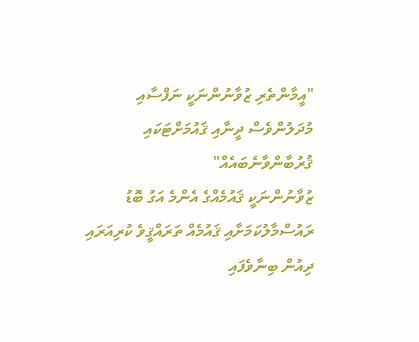"އީމާންތެރި ޒުވާނުންނަކީ ނަފްސާއި މުދަލުންވެސް ދީނާއި ޤައުމަށްޓަކައި ޤުރުބާންވާނެބައެއް"
ޒުވާނުންނަކީ ޤައުމެއްގެ އެންމެ އަގު ބޮޑު ރައުސްމާލުކަމަށާއި ޤައުމެއް ތަރައްޤީވެ ކުރިއަރައި ދިއުން ބިނާވެފައި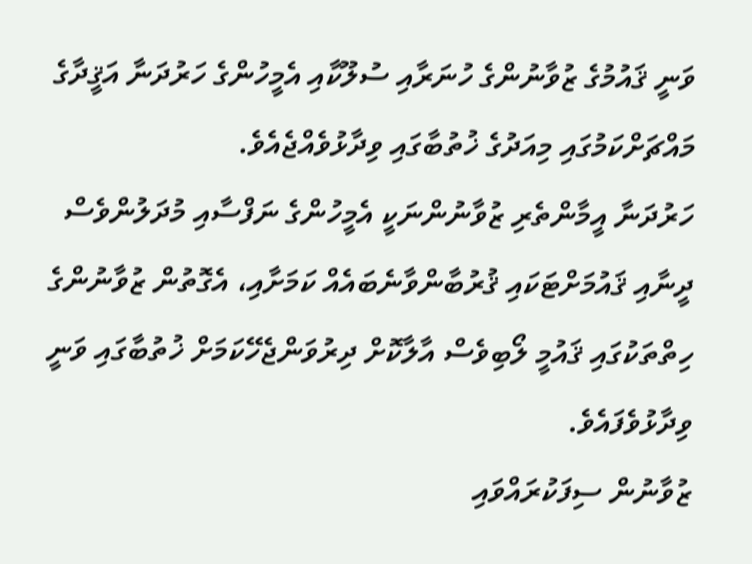ވަނީ ޤައުމުގެ ޒުވާނުންގެ ހުނަރާއި ސުލޫކާއި އެމީހުންގެ ހަރުދަނާ އަޤީދާގެ މައްޗަށްކަމުގައި މިއަދުގެ ޚުތުބާގައި ވިދާޅުވެއްޖެއެވެ.
ހަރުދަނާ އީމާންތެރި ޒުވާނުންނަކީ އެމީހުންގެ ނަފްސާއި މުދަލުންވެސް ދީނާއި ޤައުމަށްޓަކައި ޤުރުބާންވާނެބައެއް ކަމަށާއި، އެގޮތުން ޒުވާނުންގެ ހިތްތަކުގައި ޤައުމީ ލޯބިވެސް އާލާކޮށް ދިރުވަންޖެހޭކަމަށް ޚުތުބާގައި ވަނީ ވިދާޅުވެފައެވެ.
ޒުވާނުން ސިފަކުރައްވައި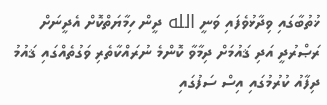ޚުތުބާގައި ވިދާޅުވެފައި ވަނީ الله ދީން ހިމާޔަތްކޮށް އެދީނަށް ރަޞްރުދީ އަދި ޤައުމަށް ދިމާވާ ކޮންމެ ނުރައްކާތެރި ވަގުތެއްގައި ޤައުމު ދިފާއު ކުރުމުގައި އިސް ސަފުގައި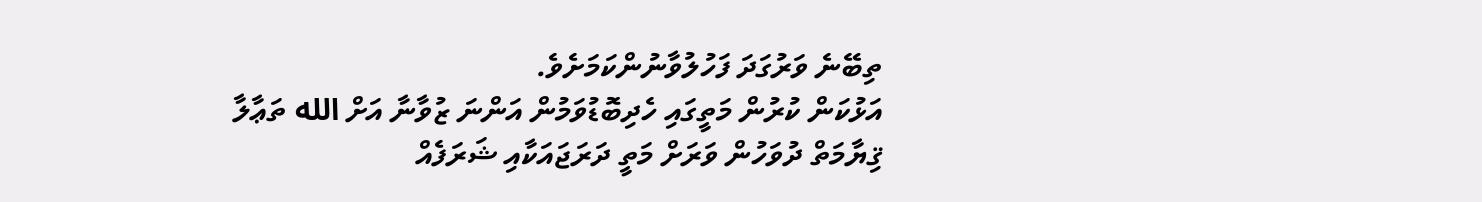ތިބޭނެ ވަރުގަދަ ފަހުލުވާނުންކަމަށެވެ.
އަޅުކަން ކުރުން މަތީގައި ހެދިބޮޑުވަމުން އަންނަ ޒުވާނާ އަށް الله ތަޢާލާ ޤިޔާމަތް ދުވަހުން ވަރަށް މަތީ ދަރަޖައަކާއި ޝަރަފެއް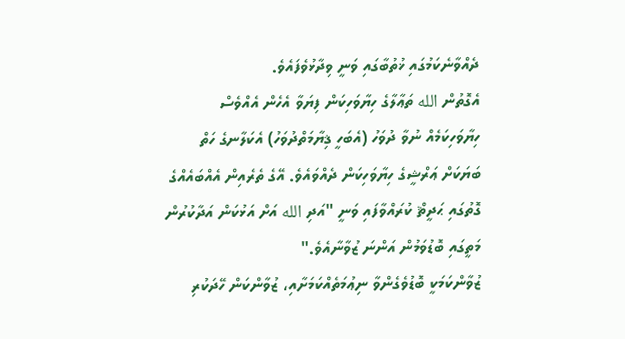ދެއްވާނެކަމުގައި ޚުތުބާގައި ވަނީ ވިދާޅުވެފައެވެ.
އެގޮތުން الله ތަޢާލާގެ ހިޔާވަހިކަން ފިޔަވާ އެހެން އެއްވެސް ހިޔާވަހިކަމެއް ނުވާ ދުވަހު (އެބަހީ ޤިޔާމަތްދުވަހު) އެކަލާނގެ ހަތް ބަޔަކަށް ޢަރްޝީގެ ހިޔާވަހިކަން ދެއްވައެވެ. އޭގެ ތެރެއިން އެއްބައެއްގެ ގޮތުގައި ޙަދީޘް ކުރައްވާފައި ވަނީ "އަދި الله އަށް އަޅުކަން އަދާކުރުން މަތީގައި ބޮޑުވަމުން އަންނަ ޒުވާނާއެވެ."
ޒުވާންކަމަކީ ބޮޑުވެގެންވާ ނިޢުމަތެއްކަމަށާއި، ޒުވާންކަން ހޭދަކުރި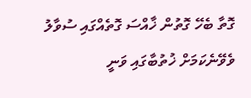ގޮތާ ބެހޭ ގޮތުން ޚާއްސަ ގޮތެއްގައި ސުވާލު ވެވޭނެކަމަށް ޚުތުބާގައި ވަނީ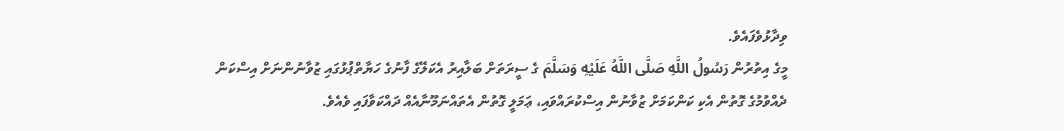ވިދާޅުވެފައެވެ.
މީގެ އިތުރުން رَسُولُ اللَّهِ صَلَّى اللَّهُ عَلَيْهِ وَسَلَّمَ ގެ ސީރަތަށް ބަލާއިރު އެކަލޭގެ ފާނުގެ ހަޔާތްޕުޅުގައި ޒުވާނުންނަށް އިސްކަން ދެއްވުމުގެ ގޮތުން އެކި ކަންކަމަށް ޒުވާނުން އިސްކުރައްވައި، ޢަމަލީ ގޮތުން އެތައްނަމޫނާއެއް ދައްކަވާފައި ވެއެވެ.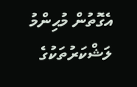އެގޮތުން މުޙިންމު ލަޝްކަރުތަކުގެ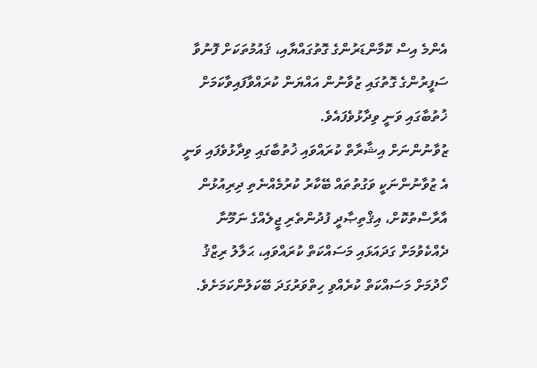އެންމެ އިސް ކޮމާންޑަރުންގެ ގޮތުގައްޔާއި، ޤައުމުތަކަށް ފޮނުވާ ސަފީރުންގެ ގޮތުގައި ޒުވާނުން އައްޔަން ކުރައްވާފައިވާކަމަށް ޚުތުބާގައި ވަނީ ވިދާޅުވެފައެވެ.
ޒުވާނުންނަށް އިޝާރާތް ކުރައްވައި ޚުތުބާގައި ވިދާޅުވެފައި ވަނީ އެ ޒުވާނުންނަކީ ވަގުތުތައް ބޭކާރު ކުރުމެއްނެތި ދިރިއުޅުން އާރާސްތުކޮށް، އިޤްތިޞާދީ ފުދުންތެރި ޖީލެއްގެ ނަމޫނާ ދެއްކެވުމަށް ގަދައަޅައި މަސައްކަތް ކުރައްވައި، ޙަލާލު ރިޒްޤު ހޯދުމަށް މަސައްކަތް ކުރެއްވި ހިތްވަރުގަދަ ބޭކަލުންކަމަށެވެ.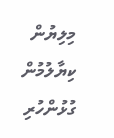މިލިޔުން ކިޔާލުމުން
ގުޅުންހުރި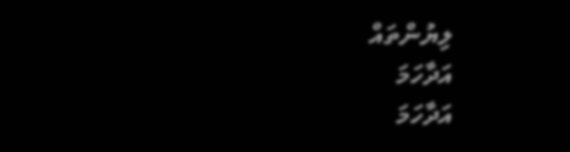ލިޔުންތައް
އަދާހަމަ
އަދާހަމަ